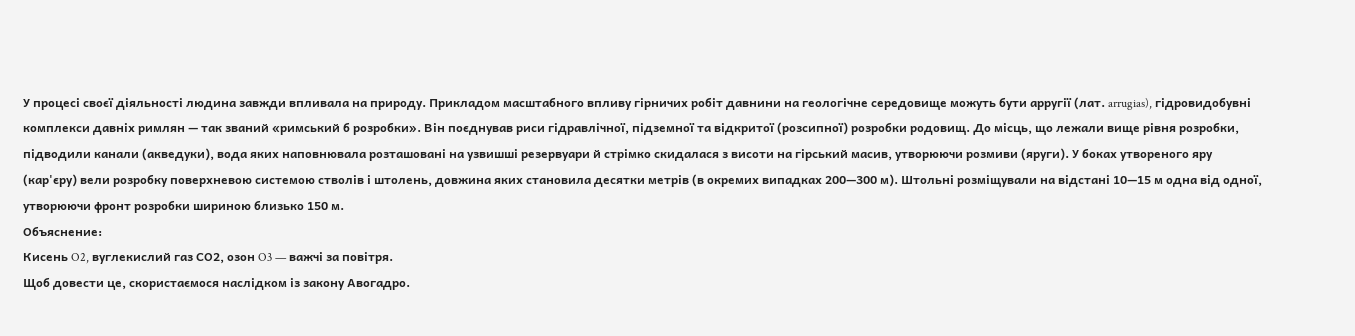У процесі своєї діяльності людина завжди впливала на природу. Прикладом масштабного впливу гірничих робіт давнини на геологічне середовище можуть бути арругії (лат. arrugias), гідровидобувні комплекси давніх римлян — так званий «римський б розробки». Він поєднував риси гідравлічної, підземної та відкритої (розсипної) розробки родовищ. До місць, що лежали вище рівня розробки, підводили канали (акведуки), вода яких наповнювала розташовані на узвишші резервуари й стрімко скидалася з висоти на гірський масив, утворюючи розмиви (яруги). У боках утвореного яру (кар'єру) вели розробку поверхневою системою стволів і штолень, довжина яких становила десятки метрів (в окремих випадках 200—300 м). Штольні розміщували на відстані 10—15 м одна від одної, утворюючи фронт розробки шириною близько 150 м.
Объяснение:
Кисень O2, вуглекислий газ СO2, озон O3 — важчі за повітря.
Щоб довести це, скористаємося наслідком із закону Авогадро.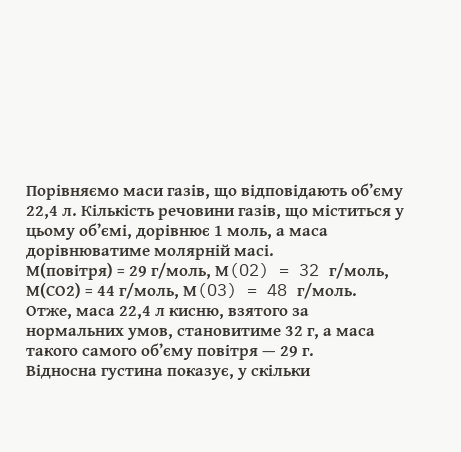Порівняємо маси газів, що відповідають об’єму 22,4 л. Кількість речовини газів, що міститься у цьому об’ємі, дорівнює 1 моль, а маса дорівнюватиме молярній масі.
М(повітря) = 29 г/моль, М(O2) = 32 г/моль, М(СO2) = 44 г/моль, М(O3) = 48 г/моль.
Отже, маса 22,4 л кисню, взятого за нормальних умов, становитиме 32 г, а маса такого самого об’єму повітря — 29 г.
Відносна густина показує, у скільки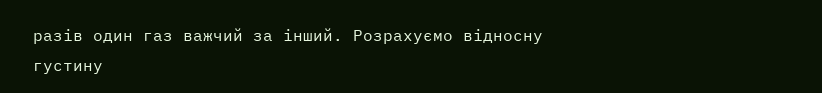разів один газ важчий за інший. Розрахуємо відносну густину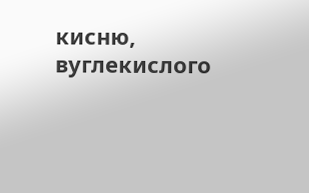кисню, вуглекислого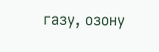газу, озону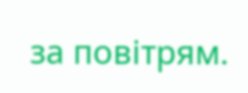за повітрям.